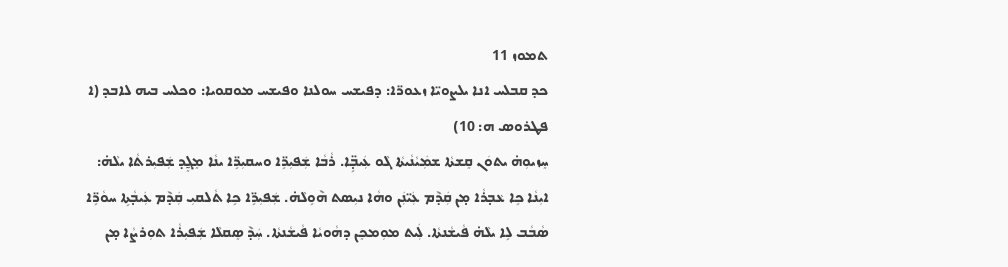ܬܡܘܙ 11
ܟܕ ܩܒܠܚ ܐܢܐ ܝܠܨܘܝ̈ܐ ܙܥܘܖ̈ܐ: ܕܦܝܫܚ ܚܘܠܢܐ ܘܦܝܫܚ ܡܘܩܘܝܐ: ܘܟܠܚ ܒܝܗ ܠܐܒܕ (ܐ ܦܛܪܘܣ ܗ: 10)
ܚܸܙܝܘܼܗ̇ ܝܬܘܿܢ ܩܸܫܬܵܐ ܫܡܲܝܵܢܵܝܬܵܐ ܓܵܘ ܥܲܝܒ̣ܹ̈ܐ. ܪܵܒܵܐ ܫܲܦܝܼܖܹ̈ܐ ܘܚܩܝܼܖܹ̈ܐ ܝܢܵܐ ܡܸܓ̰ܸܕ ܫܲܦܝܼܪܬܵܐ ܝܠܵܗ̇: ܐܝܼܢܵܐ ܟܹܐ ܥܵܒ̣ܪܵܐ ܡ̣ܢ ܩܲܕ݉ܡ ܥܲܝ̈ܢܲܢ ܘܗܵܐ ܢܝܼܣܬ ܗ݉ܘܹܠܵܗ̇. ܫܲܦܝܼܖܹ̈ܐ ܟܹܐ ܬܵܠܩܝܼ ܩܲܕ݉ܡ ܥܲܝܒ̣ܵܬܹܐ ܚܘܵܖܹ̈ܐ ܣܵܒܵܒ ܠܹܐ ܝܠܵܗ̇ ܦܵܝܫܵܢܬܵܐ. ܠܲܝܬ ܡܘܼܡܟܸܢ ܕܗܵܘܝܵܐ ܦܵܝܫܵܢܬܵܐ. ܚܲܕ݉ ܣܸܩܠܵܐ ܫܲܦܝܼܪܵܐ ܬܘܼܪܨܵܐ ܡ̣ܢ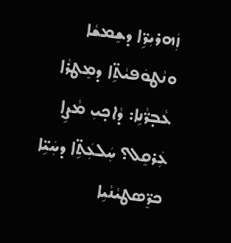ܙܲܗܪܝܼܖܹ̈ܐ ܕܫܸܡܫܵܐ ܘܢܵܛܘܿܦܝܵܬܹ̈ܐ ܕܡܸܛܪܵܐ ܥܵܒ̣ܖ̈ܵܢܹܐ: ܕܵܐܟ̣ܝܼ ܡܵܨܹܐ ܥܲܪܩܸܠ؟ ܚܲܠܥܲܬܹ̈ܐ ܕܚܲܝܹ̈ܐ ܟܖܸ̈ܣܛܝܵܢܵܝܹܐ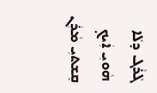ܓܵܪܵܓ ܕܠܵܐ ܗܵܘܝܼ ܐܲܝܟ̣ ܩܸܫܬܝܼ ܡܵܪܲܢ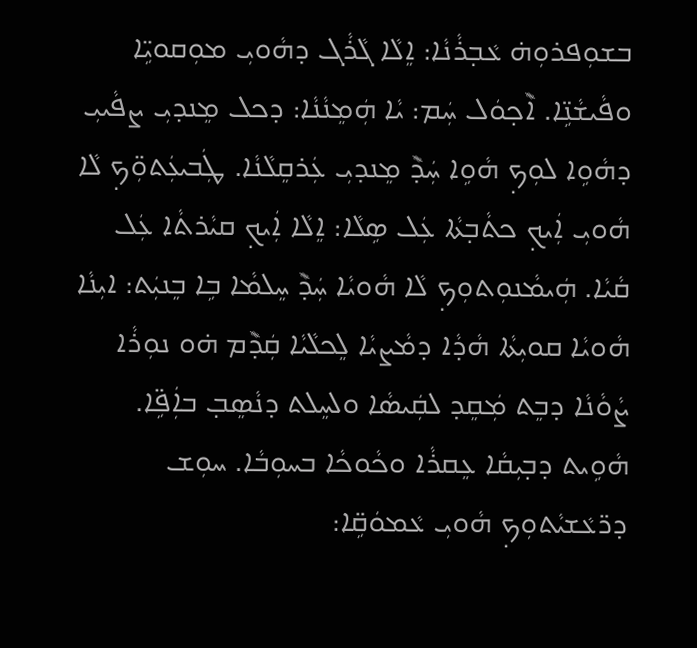ܒܫܘܼܦܪܘܼܗ̇ ܥܵܒ̣ܪܵܢܵܐ: ܐܸܠܵܐ ܓܵܪܵܓ ܕܗܵܘܝܼ ܡܘܼܩܘܝܹ̈ܐ ܘܦܵܝܫܵܢܹ̈ܐ. ܐ݉ܟ̣ܘܿܠ ܚܲܡ: ܝܵܐ ܗܲܡܸܢܵܢܵܐ: ܕܟܠ ܡܸܢܕܝܼ ܨܦܵܝܝܼ ܕܗܵܘܹܐ ܠܘܼܟ̣ ܗܵܘܹܐ ܚܲܕ݉ ܡܸܢܕܝܼ ܥܲܪܩܸܠܵܢܵܐ. ܛܲܒܝܥܲܬܘܼ̈ܟ̣ ܠܵܐ ܗܵܘܝܼ ܐܲܝܟ̣ ܟܬܵܒ̣ܬܵܐ ܥܲܠ ܣܹܠܵܐ: ܐܸܠܵܐ ܐܲܝܟ̣ ܩܝܵܪܬܵܐ ܥܲܠ ܩܵܝܵܐ. ܗܲܝܡܵܢܘܼܬܘܼܟ̣ ܠܵܐ ܗܵܘܝܵܐ ܚܲܕ݉ ܚܸܠܡܵܐ ܒܹܐ ܒܸܢܝܲܬ: ܐܝܼܢܵܐ ܗܵܘܝܵܐ ܩܘܝܼܬܵܐ ܗܵܕܵܐ ܕܡܵܨܝܵܐ ܠܸܟܠܵܝܵܐ ܩܲܕ݉ܡ ܗ̇ܘ ܢܘܼܪܵܐ ܨܵܘܵܢܵܐ ܕܒܸܬ ܡܲܩܸܕ ܠܩܲܝܣܵܐ ܘܠܚܸܠܬ ܕܢܵܣܸܒ̣ ܒܐܲܦܹ̈ܐ. ܗܵܘܹܝܬ ܕܒ̣ܝܼܩܵܐ ܥܸܩܪܵܐ ܘܟܵܘܟܵܐ ܒܚܘܼܒܵܐ. ܚܘܼܫ ܕܖ̈ܥܵܫܝܵܬܘܼܟ̣ ܗܵܘܝܼ ܥܵܡܘܿܩܹ̈ܐ: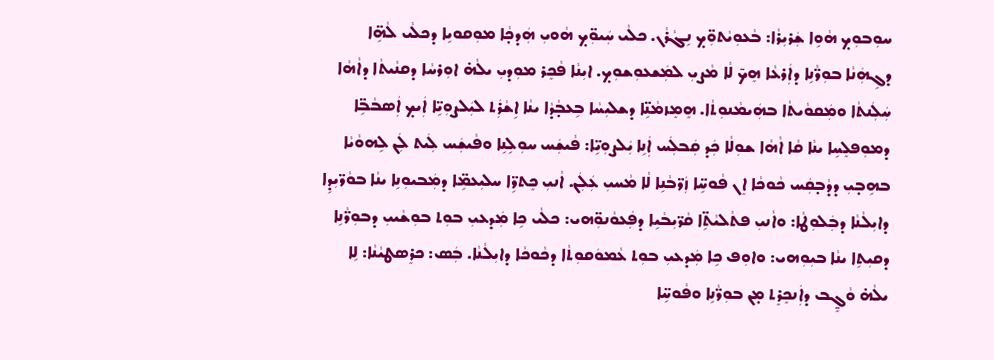ܚܘܼܒܘܼܟ̣ ܗܵܘܹܐ ܫܲܪܝܼܪܵܐ: ܒܵܥܘܼܝܵܬܘܼ̈ܟ̣ ܢܹܓܵܪܵܢ. ܟܠܵܝ ܚܲܝܘܼ̈ܟ̣ ܗܵܘܝܼ ܗܲܕܟ̣ܵܐ ܡܘܼܩܘܝܹܐ ܕܟܠܵܝ ܠܵܗܹ̈ܐ ܕܓܹܗܲܢܵܐ ܒܘܼܖ̈ܵܢܹܐ ܕܐܲܪܥܵܐ ܗܸܟ̃ ܠܵܐ ܡܵܨܝܼ ܠܡܲܫܥܘܼܫܘܼܟ̣. ܐܝܼܢܵܐ ܦܵܟܸܪ ܡܘܼܕܝܼ ܝܠܵܗ̇ ܐܘܼܪܚܵܐ ܕܩܢܵܝܬܵܐ ܕܐܵܗܵܐ ܚܲܠܲܢܬܵܐ ܘܡܲܩܘܵܝܬܵܐ ܒܗܲܝܡܵܢܘܼܬܵܐ. ܗܸܡܸܙܡܵܢܹ̈ܐ ܕܫܠܝܼܚܵܐ ܒܹܥܒ̣ܵܕܵܐ ܝܢܵܐ ܐܹܫܵܪܲܬ ܠܝܲܠܨܘܼܝܹ̈ܐ ܐܲܝܟ̣ ܐܲܣܒܵܒܹ̈ܐ ܕܡܘܼܦܠܸܚܹܐ ܝܢܵܐ ܩܵܐ ܐܵܗܵܐ ܫܘܼܠܵܐ ܟܲܕ ܩܲܒܠܲܚ ܐܲܢܹܐ ܝܲܠܨܘܼܝܹ̈ܐ: ܦܵܝܫܲܚ ܚܘܼܠܹܢܹܐ ܘܦܵܝܫܲܚ ܠܲܝܬ ܠܲܢ ܠܹܗܘܵܝܵܐ ܒܗܹܒ̣ܝܼ ܕܕܵܒ̣ܩܲܚ ܟܵܘܟܵܐ ܐܸܢ ܦܵܘܚܹ̈ܐ ܙܲܖ̈ܒܵܢܹܐ ܠܵܐ ܡܵܚܝܼ ܥܲܠܲܢ. ܐܵܢܝܼ ܟܸܬܖܹ̈ܐ ܚܠܝܼܥܡܹ̈ܐ ܕܡܲܒܝܘܼܢܹܐ ܝܢܵܐ ܒܘܵܖ̈ܝܼܕܹܐ ܕܐܝܼܠܵܢܵܐ ܕܒܲܠܘܼܛܵܐ: ܘܐܵܢܝܼ ܦܬܵܠܝܵܬܹ̈ܐ ܩܵܖ̈ܝܼܒܵܝܹܐ ܕܦܲܥܘܵܢܘܼ̈ܗܝ: ܟܠܵܝ ܟܹܐ ܡܲܕܥܝܼ ܒܘܼܬ ܒܘܼܫܵܝܝܼ ܕܒܘܼܖ̈ܵܢܹܐ ܕܩܝܼܬܹܐ ܝܢܵܐ ܒܝܼܘܼܗܝ: ܘܐܘܼܦ ܟܹܐ ܡܲܕܥܝܼ ܒܘܼܬ ܥܵܡܘܿܩܘܼܬܵܐ ܕܟܵܘܟܵܐ ܕܐܝܼܠܵܢܵܐ. ܒܲܣ: ܟܪܸܣܛܝܵܢܵܐ: ܠܹܐ ܝܠܵܗ̇ ܘܵܓ̰ܸܒ ܕܐܲܢܟܸܪܸܬ ܡ̣ܢ ܒܘܼܖ̈ܵܢܹܐ ܘܦܵܘܚܹ̈ܐ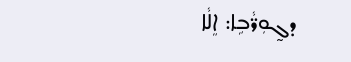ܕܓ̰ܘܼܖ̈ܵܒܹܐ: ܐܸܠܵܐ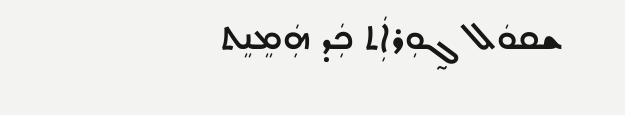ܫܩܘܿܠ ܓ̰ܘܼܪܐܲܬ ܟܲܕ ܗܲܡܸܢܸܬ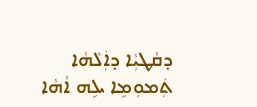ܕܩܵܛܝܼܵܐ ܕܐܲܠܵܗܵܐ ܬܲܡܘܼܡܹܐ ܝܠܹܗ ܐܵܗܵܐ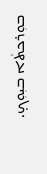ܒܘܼܪܟܬܵܐ ܒܝܼܘܼܟ̣.